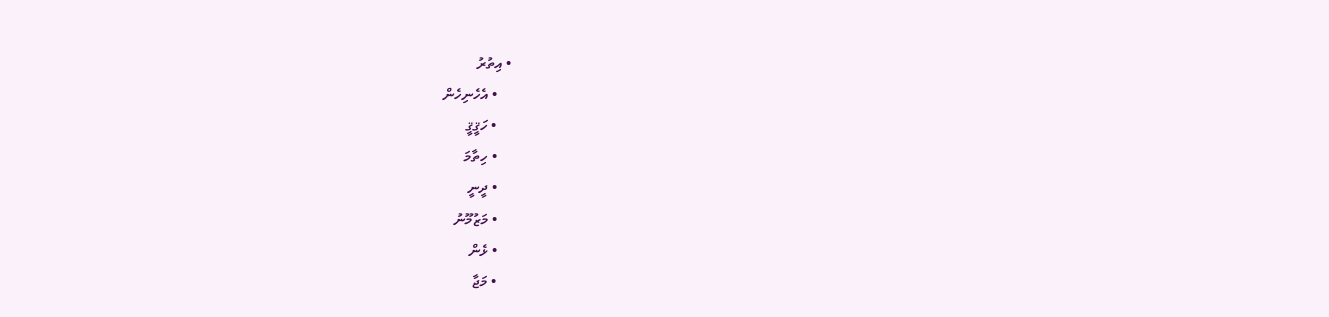• އިތުރު
    • އެހެނިހެން
    • ހަޤީޤީ
    • ހިތާމަ
    • ދީނީ
    • މަޒުމޫނު
    • ޅެން
    • މަޖާ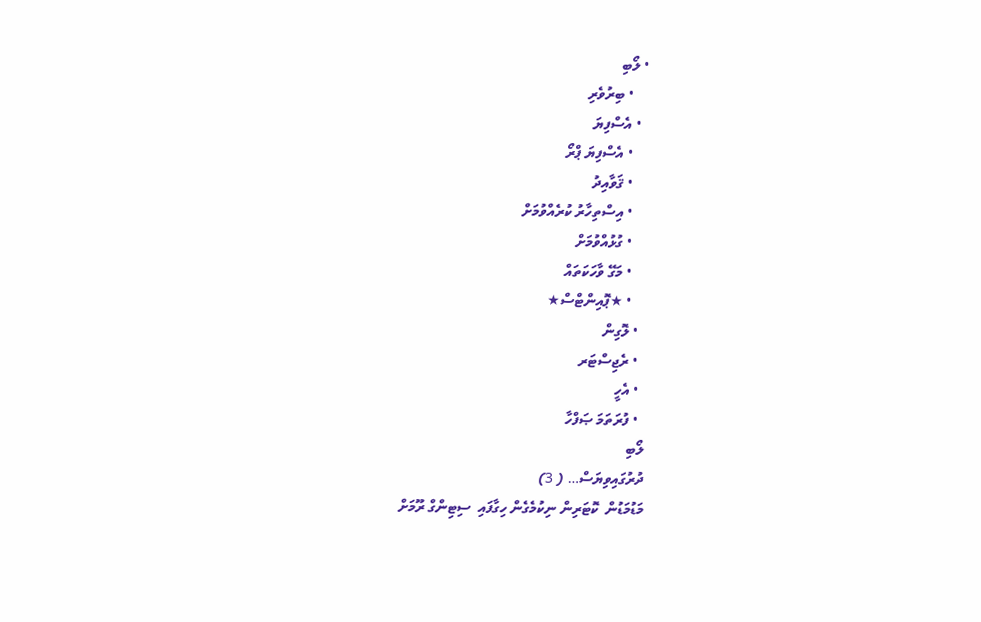• ލޯބި
    • ބިރުވެރި
  • އެސްފިޔަ
    • އެސްފިޔަ ޕްރޯ
    • ޤަވާއިދު
    • އިސްތިހާރު ކުރެއްވުމަށް
    • ގުޅުއްވުމަށް
    • މަގޭ ވާހަކަތައް
    • ★ޕޮއިންޓްސް★
  • ލޮގިން
  • ރެޖިސްޓަރ
  • އެހީ
  • ފުރަތަމަ ޞަފްހާ
ލޯބި
ދުރުގައިވިޔަސް… ( 3)
މަޑުމަޑުން  ކޮޓަރިން ނިކުމެގެން ހިގާފައި  ސިޓިންގް ރޫމަށް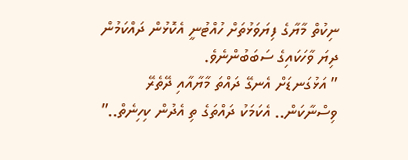ނިކުތް މާޔާގެ ފިޔަވަޅުތަށް ހުއްޓުނީ އެކޮޅުން ދައްކަމުން ދިޔަ ވާހަކައިގެ ސަބަބުންނެވެ.
” އަޅުގަނޑަށް އެނގޭ ދައްތަ މާޔާއާއި ދޭތެރޭ ވިސްނާކަން.. އެކަމަކު ދައްތަގެ ތި އެދުން ކިހިނެތް..”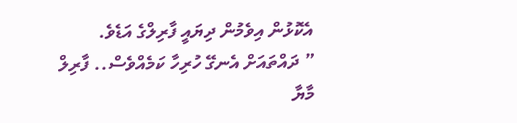އެކޮޅުން އިވެމުން ދިޔައީ ފާރިލްގެ އަޑެވެ.
” ދައްތައަށް އެނގޭ ހުރިހާ ކަމެއްވެސް.. ފާރިލް މާޔާ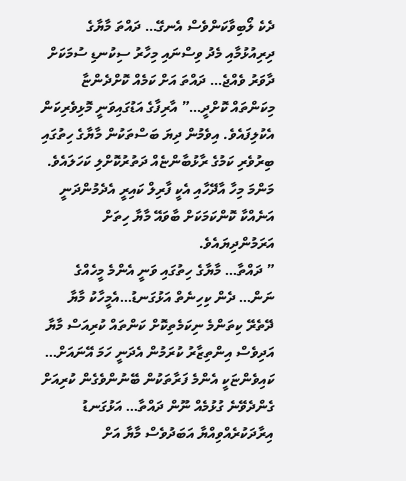ދެކެ ލޯބިވާކަންވެސް އެނގޭ… ދައްތަ މާޔާގެ ދިރިއުޅުމާއި މެދު ވިސްނައި މިހާރު ސިކުނޑި ސުމަކަށް ދާވަރު ވެއްޖެ… ދައްތަ އަށް ކަމެއް ކޮށްދެންޏާ މިކަންތައް ކޮށްދީ…” އާރިފާގެ އަޑުގައިވަނީ މޮޅިވެރިކަން އެކުލިފައެވެ. އިވެމުން ދިޔަ ބަސްތަކުން މާޔާގެ ހިތުގައި ބިރުވެރި ކަމުގެ ރާޅުބާންޏެއް ދަތުރުކޮށްލި ކަހަލައެވެ. މަންމަ މިހާ އާދޭހާއި އެކީ ފާރިލް ކައިރީ އެދެމުންދަނީ އަނެއްކާ ކޮންކަމަކަށް ބާވައޭ މާޔާ ހިތަށް އަރަމުންދިޔައެވެ.
” ދައްތާ… މާޔާގެ ހިތުގައި ވަނީ އެންމެ މީހެއްގެ ނަން… ދެން ކިހިނެތް އަޅުގަނޑު…އެމީހާކު މާޔާ ދޭތެރޭ ކިތަންމެ ނިކަމެތިކޮށް ކަންތައް ކުރިއަސް މާޔާ އަދިވެސް އިންތިޒާރު ކުރަމުން އެދަނީ ހަމަ އޭނައަށް… ކައިވެންޏަކީ އެންމެ ފަރާތަކުން ބޭނުންވެގެން ކުރިއަށް ގެންދެވޭނެ ގުޅުމެއް ނޫން ދައްތާ… އަޅުގަނޑު އިރާދަކުރެއްވިއްޔާ އަބަދުވެސް މާޔާ އަށް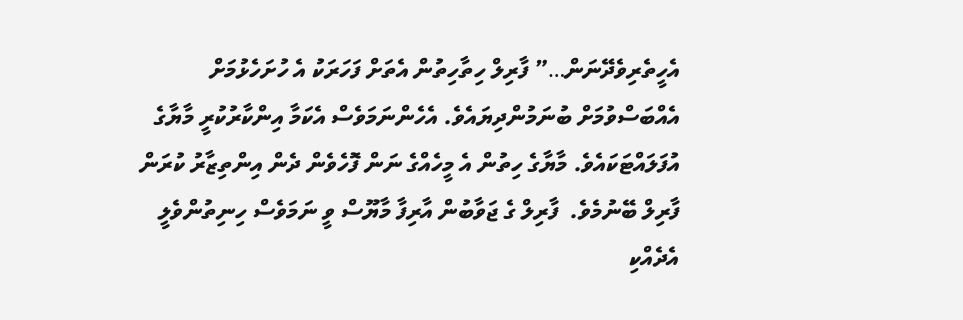އެހީތެރިވެދޭނަން…” ފާރިލް ހިތާހިތުން އެތަށް ފަހަރަކު އެ ހުށަހެޅުމަށް އެއްބަސްވުމަށް ބުނަމުންދިޔައެވެ. އެހެންނަމަވެސް އެކަމާ އިންކާރުކުރީ މާޔާގެ އުފަލައްޓަކައެވެ. މާޔާގެ ހިތުން އެ މީހެއްގެ ނަން ފޮހެވެން ދެން އިންތިޒާރު ކުރަން ފާރިލް ބޭނުމެވެ.  ފާރިލް ގެ ޖަވާބުން އާރިފާ މާޔޫސް ވީ ނަމަވެސް ހިނިތުންވެލީ އެދެއްކި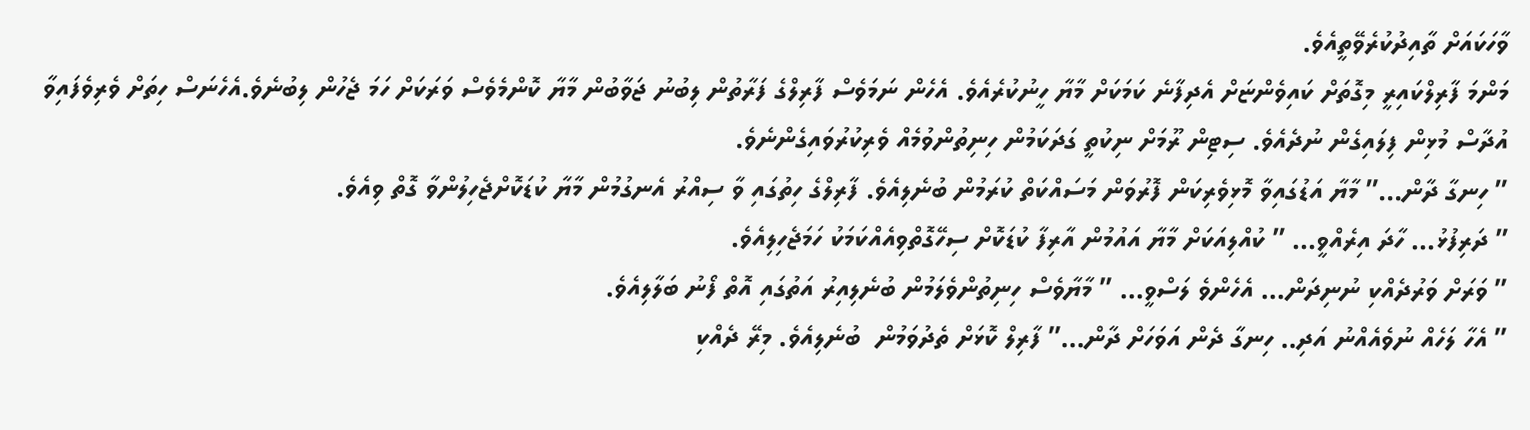ވާހަކައަށް ތާއިދުކުރެވޭތީއެވެ.
މަންމަ ފާރިލްކައިރީ މިގޮތަށް ކައިވެންޏަށް އެދިފާނެ ކަމަކަށް މާޔާ ހީނުކުރެއެވެ. އެހެން ނަމަވެސް ފާރިލްގެ ފަރާތުން ލިބުނު ޖަވާބުން މާޔާ ކޮންމެވެސް ވަރަކަށް ހަމަ ޖެހުން ލިބުނެވެ.އެހެނަސް ހިތަށް ވެރިވެފައިވާ އުދާސް މުޅިން ފިލައިގެން ނުދެއެވެ. ސިޓިން ރޫމަށް ނިކުތީ ގަދަކަމުން ހިނިތުންވުމެއް ވެރިކުރުވައިގެންނެވެ.
” ހިނގާ ދާން…” މާޔާ އަޑުގައިވާ މޮޅިވެރިކަން ފޮރުވަން މަސައްކަތް ކުރަމުން ބުނެލިއެވެ. ފާރިލްގެ ހިތުގައި ވާ ސިއްރު އެނގުމުން މާޔާ ކުޑަކޮށްޖެހިލުންވާ ގޮތް ވިއެވެ.
” ދަރިފުޅު… ހާދަ އިރެއްވީ… ” ކުއްލިއަކަށް މާޔާ އައުމުން އާރިފާ ކުޑަކޮށް ސިހޭގޮތްވިއެއްކަމަކު ހަމަޖެހިލިއެވެ.
” ވަރަށް ވަރުދެއްކި ނުނިދަން… އެހެންވެ ލަސްވީ… ” މާޔާވެސް ހިނިތުންވެލަމުން ބުނެލިއިރު އަތުގައި އޮތް ފޯނު ބަލާލިއެވެ.
” އެހާ ލަހެއް ނުވެއެއްނު އަދި.. ހިނގާ ދެން އަވަހަށް ދާން…” ފާރިލް ކޮޅަށް ތެދުވަމުން  ބުނެލިއެވެ. މިރޭ ދެއްކި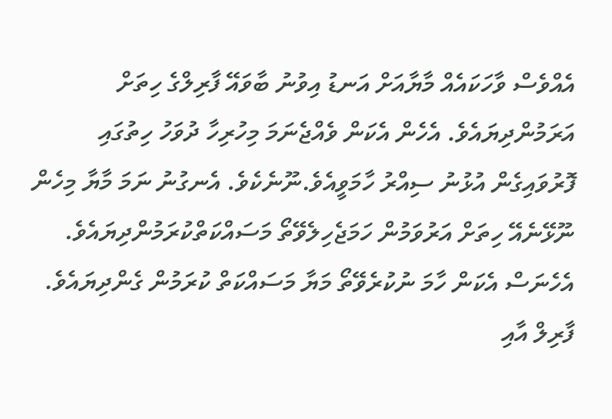އެއްވެސް ވާހަކައެއް މާޔާއަށް އަނޑު އިވުނު ބާވައޭ ފާރިލްގެ ހިތަށް އަރަމުންދިޔައެވެ. އެހެން އެކަން ވެއްޖެނަމަ މިހުރިހާ ދުވަހު ހިތުގައި ފޮރުވައިގެން އުޅުނު ސިއްރު ހާމަވީއެވެ.ނޫނެކެވެ. އެނގުނު ނަމަ މާޔާ މިހެން ނޫޅޭނެއޭ ހިތަށް އަރުވަމުން ހަމަޖެހިލެވޭތޯ މަސައްކަތްކުރަމުންދިޔައެވެ. އެހެނަސް އެކަން ހާމަ ނުކުރެވޭތޯ މަޔާ މަސައްކަތް ކުރަމުން ގެންދިޔައެވެ.  ފާރިލް އާއި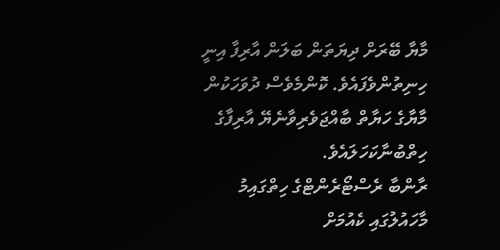މާޔާ ބޭރަށް ދިޔަތަން ބަލަން އާރިފާ އިނީ ހިނިތުންވެފައެވެ. ކޮންމެވެސް ދުވަހަކުން މާޔާގެ ހަޔާތް ބާއްޖަވެރިވާނެޔޭ އާރިފާގެ ހިތްބުނާކަހަލައެވެ.
ރާންބާ ރެސްޓޯރެންޓްގެ ހިތްގައިމު މާހައުލުގައި ކެއުމަށް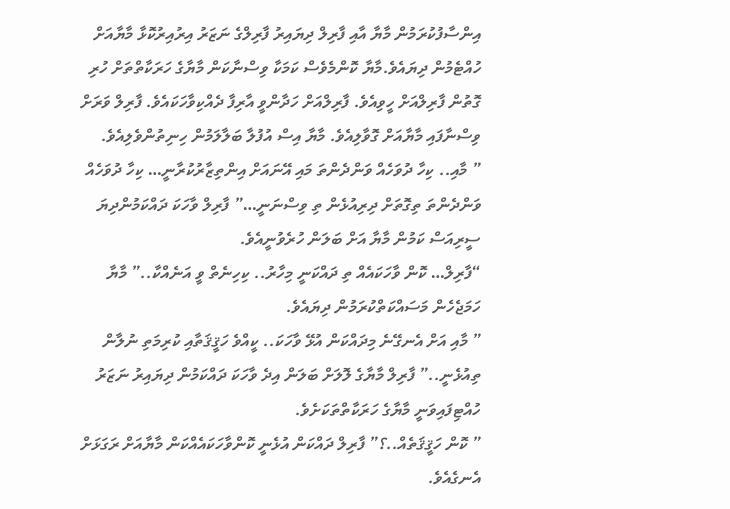އިންސާފުކުރަމުން މާޔާ އާއި ފާރިލް ދިޔައިރު ފާރިލްގެ ނަޒަރު އިރުއިރުކޮޅާ މާޔާއަށް ހުއްޓެމުން ދިޔައެވެ.މާޔާ ކޮންމެވެސް ކަމަކާ ވިސްނާކަން މާޔާގެ ހަރަކާތްތަށް ހުރި ގޮތުން ފާރިލްއަށް ހީވިއެވެ. ފާރިލްއަށް ހަދާންވީ އާރިފާ ދެއްކިވާހަކައެވެ. ފާރިލް ވަރަށް ވިސްނާފައި މާޔާއަށް ގޮވާލިއެވެ. މާޔާ އިސް އުފުލާ ބަލާލަމުން ހިނިތުންވެލިއެވެ.
” މާއި.. ކިހާ ދުވަހެއް ވަންދެންތަ މައި އޭނައަށް އިންތިޒާރުކުރާނީ… ކިހާ ދުވަހެއް ވަންދެންތަ ތިގޮތަށް ދިރިއުޅެން ތި ވިސްނަނީ…” ފާރިލް ވާހަކަ ދައްކަމުންދިޔަ ސީރިއަސް ކަމުން މާޔާ އަށް ބަލަން ހުރެވުނީއެވެ.
“ފާރިލް… ކޮން ވާހަކައެއް ތި ދައްކަނީ މިހާރު.. ކިހިނެތް ވީ އަނެއްކާ..” މާޔާ ހަމަޖެހެން މަސައްކަތްކުރަމުން ދިޔައެވެ.
” މާއި އަށް އެނގޭނެ މިދައްކަން އުޅޭ ވާހަކަ.. ކީއްވެ ހަޤީޤަތާއި ކުރިމަތި ނުލާން ތިއުޅެނީ..” ފާރިލް މާޔާގެ ލޮލަށް ބަލަން އިދެ ވާހަކަ ދައްކަމުން ދިޔައިރު ނަޒަރު ހުއްޓިފައިވަނީ މާޔާގެ ހަރަކާތްތަކަށެވެ.
” ކޮން ހަޤީޤަތެއް..؟” ފާރިލް ދައްކަން އުޅެނީ ކޮންވާހަކައެއްކަން މާޔާއަށް ރަގަޅަށް އެނގެއެވެ.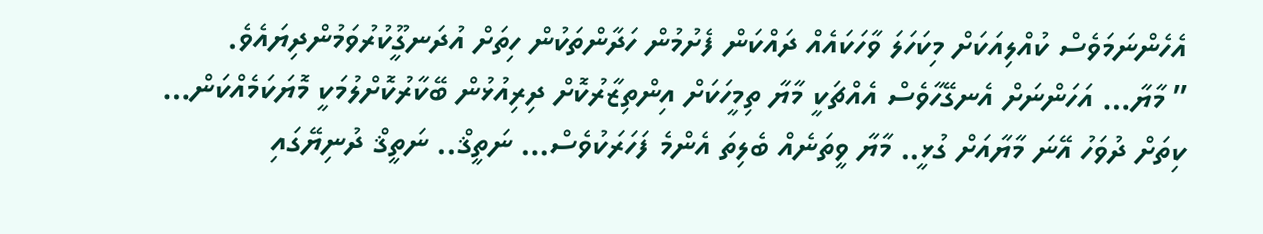އެހެންނަމަވެސް ކުއްލިއަކަށް މިކަހަލަ ވާހަކައެއް ދައްކަން ފެށުމުން ހަދާންތަކުން ހިތަށް އުދަނގީޫކުރުވަމުންދިޔައެވެ.
” މާޔާ… އަހަންނަށް އެނގޭހާވެސް އެއްޗަކީ މާޔާ ތިމީހަކަށް އިންތިޒާރުކޮށް ދިރިއުޅުން ބޭކާރުކޮށްލުމަކީ މޮޔަކަމެއްކަން… ކިތަށް ދުވަހު އޭނަ މާޔާއަށް ގުޅީ.. މާޔާ ވީތަނެއް ބެލިތަ އެންމެ ފަހަރަކުވެސް… ނަތީޤް.. ނަތީޤް ދުނިޔޭގައި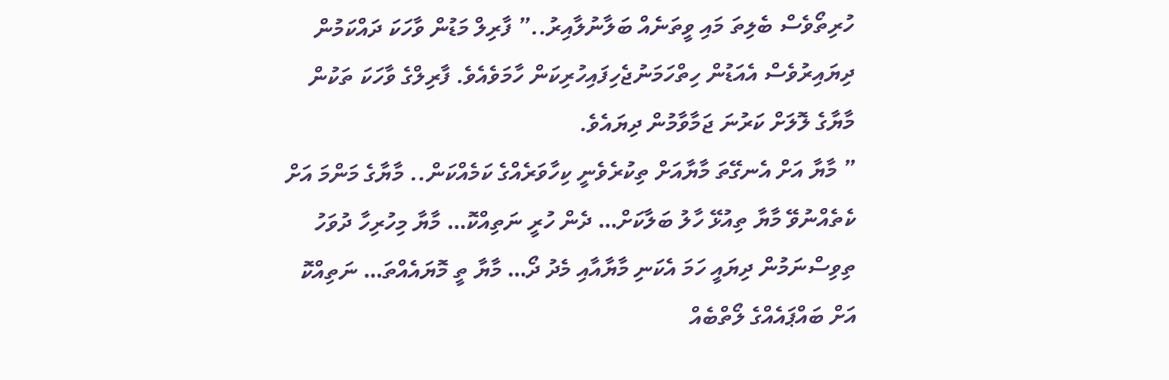ހުރިތޯވެސް ބެލިތަ މައި ވީތަނެއް ބަލާނުލާއިރު..” ފާރިލް މަޑުން ވާހަކަ ދައްކަމުން ދިޔައިރުވެސް އެއަޑުން ހިތްހަމަނުޖެހިފައިހުރިކަން ހާމަވެއެވެ. ފާރިލްގެ ވާހަކަ ތަކުން މާޔާގެ ލޮލަށް ކަރުނަ ޖަމާވާމުން ދިޔައެވެ.
” މާޔާ އަށް އެނގޭތަ މާޔާއަށް ތިކުރެވެނީ ކިހާވަރެއްގެ ކަމެއްކަން.. މާޔާގެ މަންމަ އަށް ކެތެއްނުވޭ މާޔާ ތިއުޅޭ ހާލު ބަލާކަށް… ދެން ހުރީ ނަތިއްކޮ… މާޔާ މިހުރިހާ ދުވަހު ތިވިސްނަމުން ދިޔައީ ހަމަ އެކަނި މާޔާއާއި މެދު ދޯ… މާޔާ ތީ މޮޔައެއްތަ… ނަތިއްކޮ އަށް ބައްޕައެއްގެ ލޯތްބެއް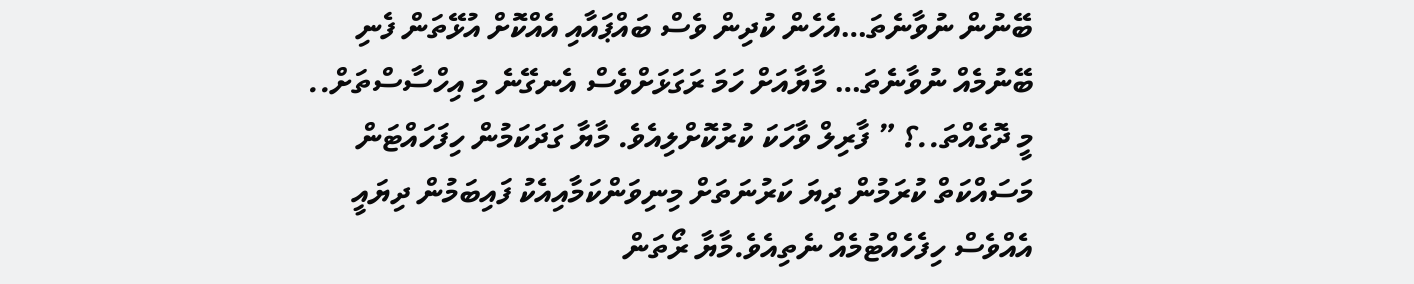ބޭނުން ނުވާނެތަ…އެހެން ކުދިން ވެސް ބައްޕައާއި އެއްކޮށް އުޅޭތަން ފެނި ބޭނުމެއް ނުވާނެތަ… މާޔާއަށް ހަމަ ރަގަޅަށްވެސް އެނގޭނެ މި އިހްސާސްތަށް.. މީ ދޮގެއްތަ..؟ ” ފާރިލް ވާހަކަ ކުރުކޮށްލިއެވެ. މާޔާ ގަދަކަމުން ހިފަހައްޓަން މަސައްކަތް ކުރަމުން ދިޔަ ކަރުނަތަށް މިނިވަންކަމާއިއެކު ފައިބަމުން ދިޔައީ އެއްވެސް ހިފެހެއްޓުމެއް ނެތިއެވެ.މާޔާ ރޯތަން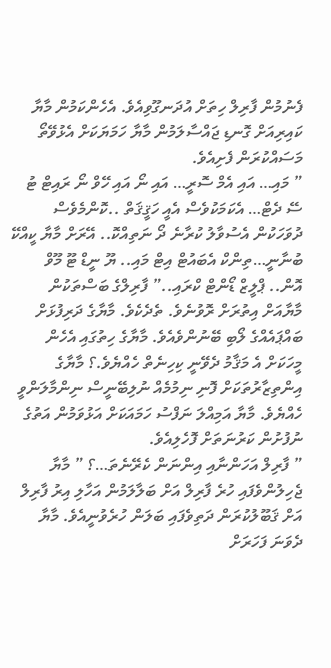ފެނުމުން ފާރިލް ހިތަށް އުދަނގޫވިއެވެ. އެހެންކަމުން މާޔާ ކައިރިއަށް ގޮނޑި ޖައްސާލަމުން މާޔާ ހަމަޔަކަށް އެޅުވޭތޯ މަސައްކުރަން ފެށިއެވެ.
” މައި… އައި އެމް ސޮރީ… އައި ނޯ އައި ހޭވް ނޯ ރައިޓް ޓު ސޭ ދެޓް… އެކަމަކުވެސް އެއީ ހަޤީޤަތް ..ކޮންމެވެސް ދުވަހަކުން އެސުވާލު ކުރާނެ ދޯ ނަތިއްކޮ.. އޭރަށް މާޔާ ކީއްކޭ ބުނާނީ…ތިންކް އެބައުޓް އިޓް މައި.. ޔޫ ނީޑް ޓޫ މޫވް އޮން.. ޕްލީޒް ޑޯންޓް ކްރައި..” ފާރިލްގެ ބަސްތަކުން މާޔާއަށް އިތުރަށް ރޮވުނެވެ. ތެދެކެވެ. މާޔާގެ ދަރިފުޅަށް ބައްޕައެއްގެ ލޯބި ބޭނުންވެއެވެ. މާޔާގެ ހިތުގައި އެހެން މީހަކަށް އެ މަޤާމު ދެވޭނީ ކިހިނެތް ހެއްޔެވެ.؟ މާޔާގެ އިންތިޒާރުތަކަށް ފޮނި ނިމުމެއް ނުލިބޭނީސް ނިންމާލަންވީ ހެއްޔެވެ. މާޔާ އަމިއްލަ ނަފްސު ހަމައަކަށް އަޅުވަމުން އަތުގެ ނުފުށުން ކަރުނަތަށް ފޮހެލިއެވެ.
” ފާރިލް އަހަންނާއި އިންނަން ކެރޭނެތަ…؟ ” މާޔާ ޖެހިލުންވެފައި ހުރެ ފާރިލް އަށް ބަލާލަމުން އަހާލި އިރު ފާރިލް އަށް ޤަބޫލުކުރަން ދަތިވެފައި ބަލަން ހުރެވުނީއެވެ. މާޔާ ދެވަނަ ފަހަރަށް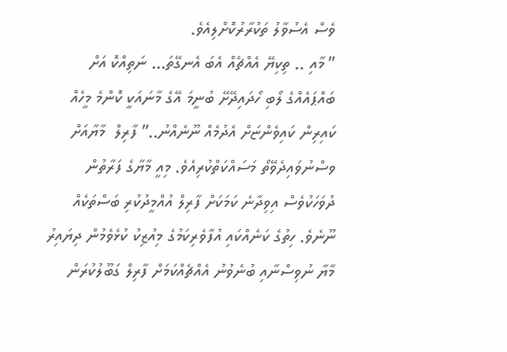ވެސް އެސުވާލު ތަކުރާރުކޮށްލިއެވެ.
” މާއި .. ތިކިޔޭ އެއްޗެއް އެބަ އެނގޭތަ… ނަތިއްކޮ އަށް ބައްޕައެއްގެ ލޯބި ހޯދައިދޭށޭ ބުނީމަ އޭގެ މާނައަކީ ކޮންމެ މީހެއް ކައިރިން ކައިވެންޏަށް އެދުމެއް ނޫނެއްނު..” ފާރިލް  މާޔާއަށް ވސްނުވައިދެވޭތޯ މަސައްކަތްކުރިއެވެ. މިއީ މާޔާގެ ފަރާތުން ދުވަހަކުވެސް އިވިދާނެ ކަމަކަށް ފާރިލް އުއްމީދުކުރި ބަސްތަކެއް ނޫނެވެ. ހިތުގެ ކަނެއްކައި އުފާވެރިކަމުގެ މިއުޒިކު ކުޅެވެމުން ދިޔައިރު މާޔާ ނުވިސްނާއި ބުނެވުނު އެއްޗެއްކަމަށް ފާރިލް ގަބޫލުކުރަން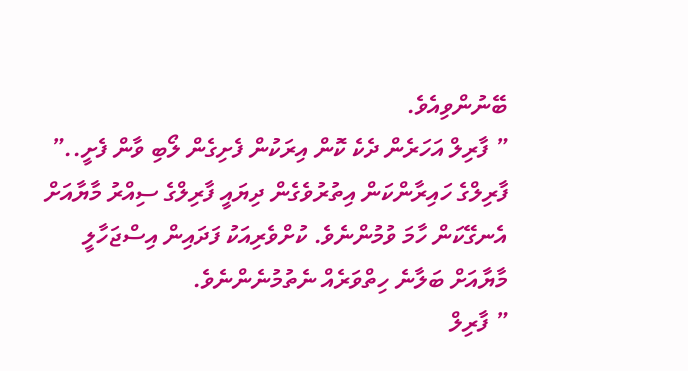ބޭނުންވިއެވެ.
” ފާރިލް އަހަރެން ދެކެ ކޮން އިރަކުން ފެށިގެން ލޯބި ވާން ފެށީ..” ފާރިލްގެ ހައިރާންކަން އިތުރުވެގެން ދިޔައީ ފާރިލްގެ ސިއްރު މާޔާއަށް އެނގޭކަން ހާމަ ވުމުންނެވެ. ކުށްވެރިއަކު ފަދައިން އިސްޖަހާލީ މާޔާއަށް ބަލާނެ ހިތްވަރެއް ނެތުމުނެންނެވެ.
” ފާރިލް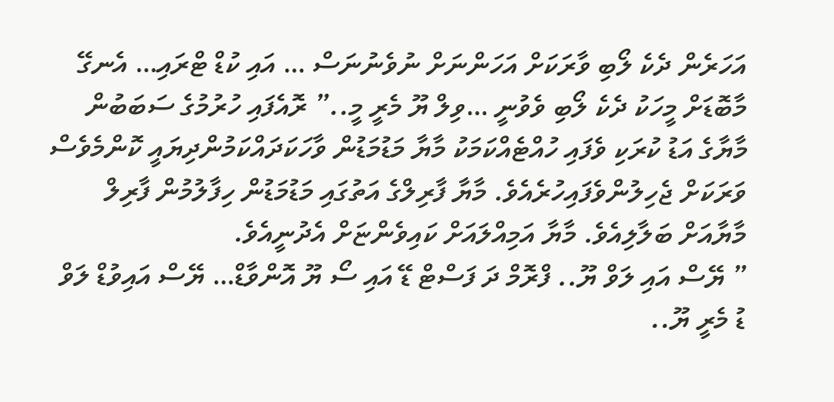އަހަރެން ދެކެ ލޯބި ވާރަކަށް އަހަންނަށް ނުވެނުނަސް … އައި ކުޑް ޓްރައި… އެނގޭ މާބޮޑަށް މީހަކު ދެކެ ލޯބި ވެވުނީ …ވިލް ޔޫ މެރީ މީ..” ރޮއެފައި ހުރުމުގެ ސަބަބުން މާޔާގެ އަޑު ކުރަކި ވެފައި ހުއްޓެއްކަމަކު މާޔާ މަޑުމަޑުން ވާހަކަދައްކަމުންދިޔައީ ކޮންމެވެސް ވަރަކަށް ޖެހިލުންވެފައިހުރެއެވެ. މާޔާ ފާރިލްގެ އަތުގައި މަޑުމަޑުން ހިފާލުމުން ފާރިލް މާޔާއަށް ބަލާލިއެވެ. މާޔާ އަމިއްލައަށް ކައިވެންޏަށް އެދުނީއެވެ.
” ޔޭސް އައި ލަވް ޔޫ.. ފްރޮމް ދަ ފަސްޓް ޑޭ އައި ސޯ ޔޫ އޮންވާޑް… ޔޭސް އައިވުޑް ލަވް ޑު މެރީ ޔޫ..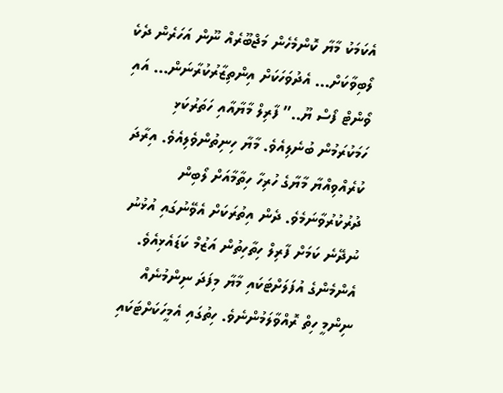އެކަމަކު މާޔާ ކޮންމެހެން މަޖްބޫރެއް ނޫން އަހަރެން ދެކެ ލޯބިވާކަށް… އެދުވަހަކަށް އިންތިޒާރުކުރާނަން… އައި ވޯންޓް ފޯސް ޔޫ..” ފާރިލް މާޔާއާއި ހަތަރުކަޅި ހަމަކުރަމުން ބުނެލިއެވެ. މާޔާ ހިނިތުންވެލިއެވެ. އިރާދަ ކުރެއްވިއްޔާ މާޔާގެ ހުރިހާ ހިތާމާއަށް ލޯބިން ދުރުކުރުވާނަމެވެ. ދެން އިތުރަކަށް އެވޭނުގައި އުޅުނު ނުދޭނެ ކަމަށް ފާރިލް ހިތާހިތުން އަޒުމް ކަޑައެޅިއެވެ.
އެންމެންގެ އުފަލަށްޓަކައި މާޔާ މިފަދަ ނިންމުނެއް ނިންމީ ހިތް ރޮއްވާލަމުންނެވެ. ހިތުގައި އެމީހަކަށްޓަކައި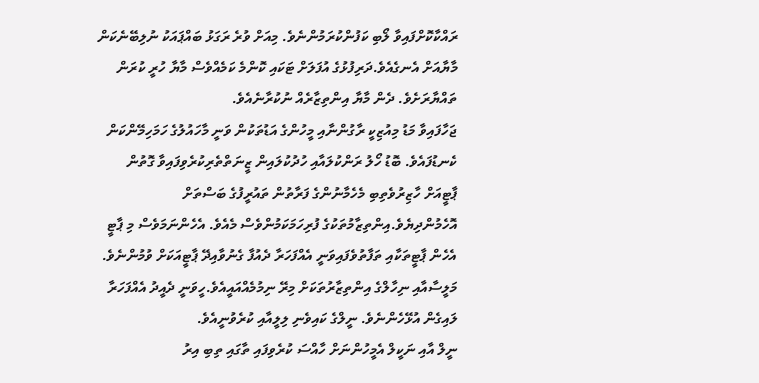ރައްކާކޮށްފައިވާ ލޯބި ކަފުންކުރަމުންނެވެ. މިއަށް ވުރެ ރަގަޅު ބައްޕައަކު ނުލިބޭނެކަން މާޔާއަށް އެނގެއެވެ.ދަރިފުޅުގެ އުފަލަށް ޓަކައި ކޮންމެ ކަމެއްވެސް މާޔާ ހުރީ ކުރަން ތައްޔާރަށެވެ. ދެން މާޔާ އިންތިޒާރެއް ނުކުރާނެއެވެ.
ޖަހާފައިވާ މަޑު މިއުޒިކީ ރާގުންނާއި މީހުންގެ އަޑުތަކުން ވަނީ މާހައުލުގެ ހަމަހިމޭންކަން ކެނޑުފައެވެ. ބޮޑު ހޯލު ރަންކުލައާއި ހުދުކުލައިން ޒީނަތްތެރިކުރެވިފައިވާ ގޮތުން ޕާޓީއަށް ހާޒިރުވެތިބި މެހެމާނުންގެ ފަރާތުން ތައުރީފުގެ ބަސްތަށް އޮހެމުންދިޔެވެ.އިންތިޒާމުތަކުގެ ފުރިހަމަކަމުންވެސް މެއެވެ. އެހެންނަމަވެސް މި ޕާޓީ އެހެން ޕާޓީތަކާއި ތަފާތުވެފައިވަނީ އެއްފަހަރާ ދެއުފާ ގެނުވާއިދޭ ޕާޓީއަކަށް ވުމުންނެވެ. މަލީސާއާއި ނިހާލްގެ އިންތިޒާރުތަކަށް މިރޭ ނިމުމެއްއައީއެވެ.ހީވަނީ ދެއީދު އެއްފަހަރާ ލައިގެން އުޅޭހެންނެވެ. ނީލްގެ ކައިވެނި ލިލީއާއި ކުރެވުނީއެވެ.
ނީލް އާއި ނަކީލް އެމީހުންނަށް ހާއްސަ ކުރެވިފައި ތާގައި ތިބި އިރު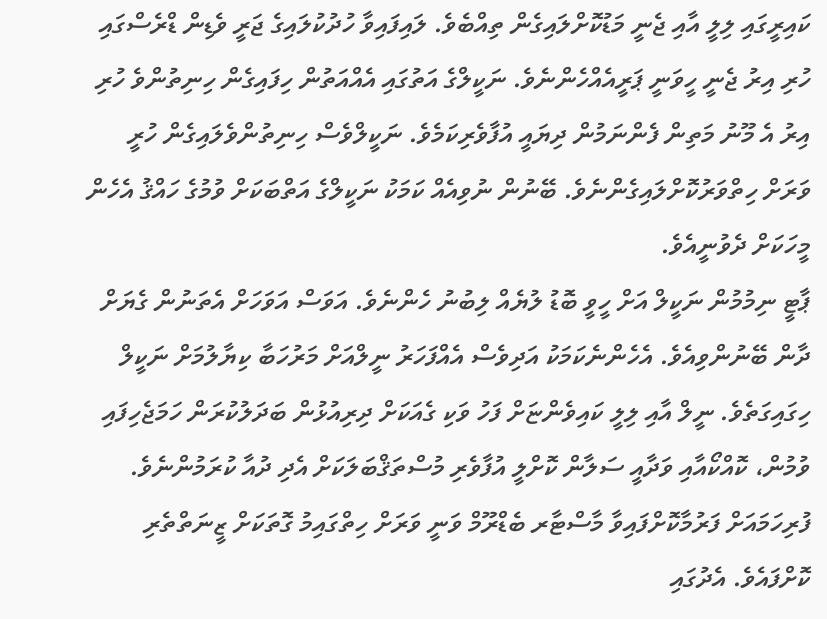ކައިރީގައި ލިލީ އާއި ޖެނީ މަޑުކޮށްލައިގެން ތިއްބެވެ. ލައިފައިވާ ހުދުކުލައިގެ ޖަރީ ވެޑިން ޑްރެސްގައި ހުރި އިރު ޖެނީ ހީވަނީ ޕަރީއެއްހެންނެވެ. ނަކީލްގެ އަތުގައި އެއްއަތުން ހިފައިގެން ހިނިތުންވެ ހުރި އިރު އެ މޫނު މަތިން ފެންނަމުން ދިޔައީ އުފާވެރިކަމެވެ. ނަކީލްވެސް ހިނިތުންވެލައިގެން ހުރީ ވަރަށް ހިތްވަރުކޮށްލައިގެންނެވެ. ބޭނުން ނުވިއެއް ކަމަކު ނަކީލްގެ އަތްބަކަށް ވުމުގެ ހައްޤު އެހެން މީހަކަށް ދެވުނީއެވެ.
ޕާޓީ ނިމުމުން ނަކީލް އަށް ހީވީ ބޮޑު ލުޔެއް ލިބުނު ހެންނެވެ. އަވަސް އަވަހަށް އެތަނުން ގެޔަށް ދާން ބޭނުންވިއެވެ. އެހެންނެކަމަކު އަދިވެސް އެއްފަހަރު ނީލްއަށް މަރުހަބާ ކިޔާލުމަށް ނަކީލް ހިގައިގަތެވެ. ނީލް އާއި ލިލީ ކައިވެންޏަށް ފަހު ވަކި ގެއަކަށް ދިރިއުޅުން ބަދަލުކުރަން ހަމަޖެހިފައި ވުމުން، ކޮއްކޯއާއި ވަދާއީ ސަލާން ކޮށްލީ އުފާވެރި މުސްތަޤްބަލަކަށް އެދި ދުއާ ކުރަމުންނެވެ.
ފުރިހަމައަށް ފަރުމާކޮށްފައިވާ މާސްޓާރ ބެޑްރޫމް ވަނީ ވަރަށް ހިތްގައިމު ގޮތަކަށް ޒީނަތްތެރި ކޮށްފައެވެ. އެދުގައި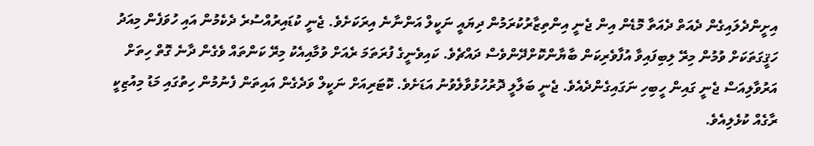އިށީންދެލައިގެން ދެއަތް ދެއަތާ މޮޑެން އިން ޖެނީ އިންތިޒާރުކުރަމުން ދިޔައީ ނަކީލް އަންނާނެ އިރަކަށެވެ. ޖެނީ ކުޑައިރުއްސުރެ ދެކެމުން އައި ހުވަފެން މިއަދު ހަޤީގަތަކަށް ވުމުން މިރޭ ލިބިފައިވާ އުފާވެރިކަން ބާޔާންކޮށްދޭންވެސް ދައްޗެވެ. ކައިވެނީގެ ފުރަތަމަ ރެއަށް ވުމާއިއެކު މިރޭ ކަންތައް ވެގެން ދާނެ ގޮތް ހިތަށް އަރުވާލިއަސް ޖެނީ ގައިން ހީބިހި ނަގައިގެންދެއެވެ. ޖެނީ ބަލާލީ ދޮރުހުޅުވާލެވުނު އަޑަށެވެ. ކޮޓަރިއަށް ނަކީލް ވަދެގެން އައިތަން ފެނުމުން ހިތުގައި މަޑު މިއުޒިކީ ރާގެއް ކުޅެލިއެވެ.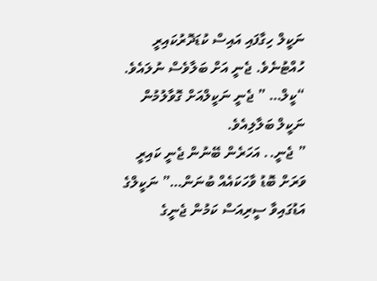ނަކީލް ހިގާފައި އައިސް ކުޑަދޮރުކައިރީ ހުއްޓުނެވެ. ޖެނީ އަށް ބަލާވެސް ނުލައެވެ.
“ކީލް… ” ޖެނީ ނަކީލްއަށް ގޮވާލުމުން ނަކީލް ބަލާލިއެވެ.
” ޖެނީ.. އަހަރެން ބޭނުން ޖެނީ ކައިރީ ވަރަށް ބޮޑު ވާހަކައެއް ބުނަން…” ނަކީލްގެ އަޑުގައިވާ ސީރިއަސް ކަމުން ޖެނީގެ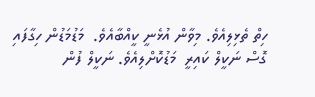ހިތް ތެޅިލިއެވެ. މިވާން އުޅެނީ ކީއްބާއެވެ.  މަޑުމަޑުން ހިގާފައި ގޮސް ނަކީލް ކައިރީ  މަޑުކޮށްލިއެވެ. ނަކީލް ފުން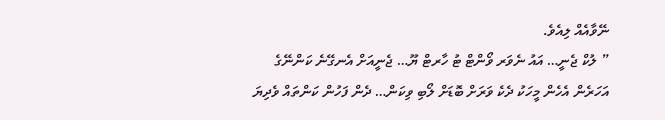ނޭވާއެއް ލިއެވެ.
” ލުކް ޖެނީ… އައު ނެވަރ ވޯންޓް ޓު ހާރޓް ޔޫ… ޖެނީއަށް އެނގޭނެ ކަންނޭގެ އަހަރެން އެހެން މީހަކު ދެކެ ވަރަށް ބޮޑަށް ލޯބި ވިކަން… ދެން ފަހުން ކަންތައް ވެދިޔަ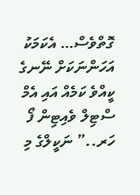ގޮތްވެސް… އެކަމަކު އަހަންނަކަށް ނޭނގެ ކީއްވެ ކަމެއް އައި އެމް ސްޓިލް ވެއިޓިން ފޯ ހަރ..” ނަކީލްގެ މި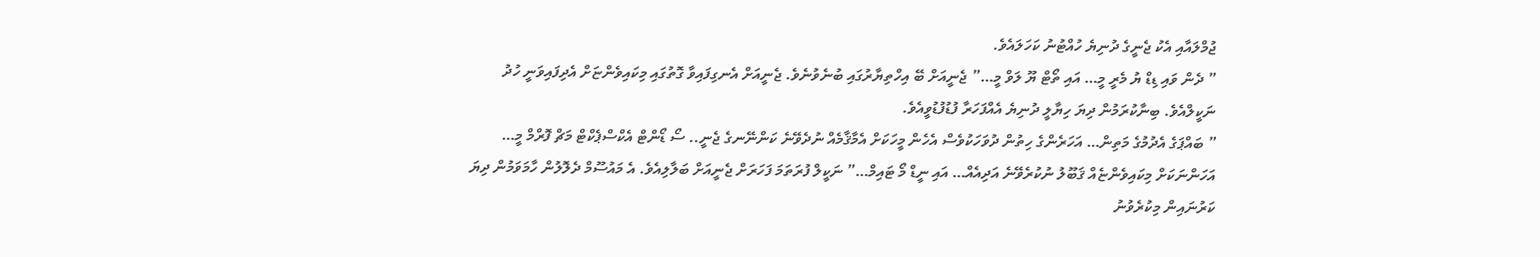ޖުމްލައާއި އެކު ޖެނީގެ ދުނިޔެ ހުއްޓުނު ކަހަލައެވެ.
” ދެން ވައި ޑިޑް ޔު މެރީ މީ… އައި ތޯޓް ޔޫ ލަވް މީ…” ޖެނީއަށް ބޭ އިހްތިޔާރުގައި ބުނެވުނެވެ. ޖެނީއަށް އެނގިފައިވާ ގޮތުގައި މިކައިވެންޏަށް އެދިފައިވަނީ ހުދު ނަކީލްއެވެ. ބިނާކުރަމުން ދިޔަ ހިޔާލީ ދުނިޔެ އެއްފަހަރާ ފުޑުފުޑުވީއެވެ.
” ބައްޕަގެ އެދުމުގެ މަތިން… އަހަރެންގެ ހިތުން ދުވަހަކުވެސް އެހެން މީހަކަށް އެމާޤާމެއް ނުދެވޭނެ ކަންނޭނގެ ޖެނީ.. ސޯ ޑޯންޓް އެކްސްޕެކްޓް މަޗް ފޮރްމް މީ… އަހަންނަކަށް މިކައިވެންޏެއް ޤަބޫލު ނުކުރެވޭނެ އަދިއެއް… އައި ނީޑް މޯ ޓައިމް…” ނަކީލް ފުރަތަމަ ފަހަރަށް ޖެނީއަށް ބަލާލިއެވެ. އެ މައުސޫމް ދެލޮލުން ހާމަވަމުން ދިޔަ ކަރުނައިން މިކުރެވުނު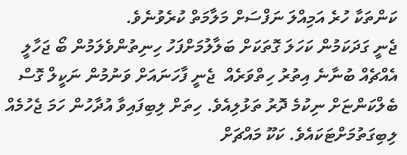ކަންތަކާ ހުރެ އަމިއްލަ ނަފްސަށް މަލާމަތް ކުރެވުނެވެ.
ޖެނީ ގަދަކަމުން ކަހަލަ ގޮތަކަށް ބަލާލުމަށްފަހު ހިނިތުންވެލަމުން ބޯ ޖަހާލީ އެއްޗެއް ބުނާނެ އިތުރު ހިތްވަރެއް  ޖެނީ ފާހަނައަށް ވަނުމުން ނަކީލް ގޮސް ބެލްކަންޏަށް ނިކުމެ ދޮރު ތަޅުލިއެވެ. ހިތަށް ލިބިފައިވާ އުދާހުން ހަމަ ޖެހުމެއް ލިބިގަތުމަށްޓަކައެވެ. ކަކޫ މައްޗަށް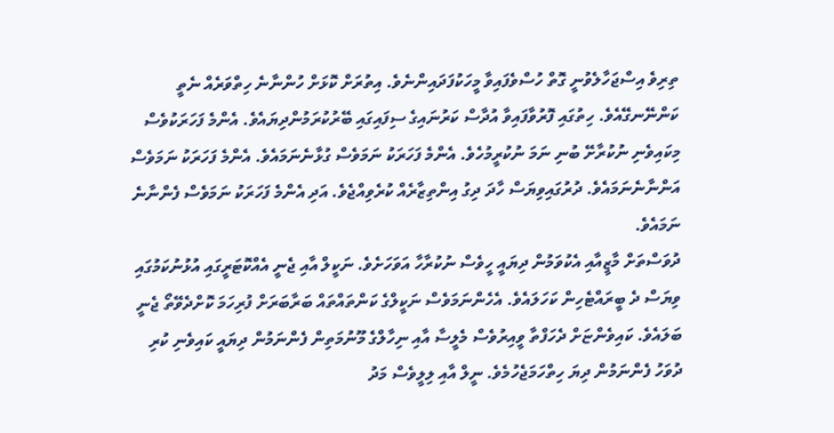ތިރިވެ އިސްޖަހާލެވުނީ ގޮތް ހުސްވެފައިވާ މީހަކުފަދައިންނެވެ. އިތުރަށް ކޮޅަށް ހުންނާނެ ހިތްވަރެއް ނެތީ ކަންނޭނގޭއެވެ. ހިތުގައި ފޮރުވާފައިވާ އުދާސް ކަރުނައިގެ ސިފައިގައި ބޭރުކުރަމުންދިޔައެވެ. އެންމެ ފަހަރަކުވެސް މިކައިވެނި ނުކުރާށޭ ބުނި ނަމަ ނުކުރީމުހެވެ. އެންމެ ފަހަރަކު ނަމަވެސް ގުޅާނެނަމައެވެ. އެންމެ ފަހަރަކު ނަމަވެސް އަންނާނެނަމައެވެ. ދުރުގައިވިޔަސް ހާދަ ދިގު އިންތިޒާރެއް ކުރެވިއްޖެވެ. އަދި އެންމެ ފަހަރަކު ނަމަވެސް ފެންނާނެ ނަމައެވެ.
ދުވަސްތަށް މާޒީއާއި އެކުވަމުން ދިޔައީ ހީވެސް ނުކުރާހާ އަވަހަށެވެ. ނަކީލް އާއި ޖެނީ އެއްކޮޓަރީގައި އުޅުނުކަމުގައި ވިޔަސް ދެ ބީރައްޓެހިން ކަހަލައެވެ. އެހެންނަމަވެސް ނަކީލްގެ ކަންތައްތައް ބަރާބަރަށް ފުރިހަމަ ކޮށްދެވޭތޯ ޖެނީ ބަލައެވެ. ކައިވެންޏަށް ދެހަފްތާ ވީއިރުވެސް މެލީސާ އާއި ނިހާލްގެ މޫނުމަތިން ފެންނަމުން ދިޔައީ ކައިވެނި ކުރި ދުވަހު ފެންނަމުން ދިޔަ ހިތްހަމަޖެހުމެވެ. ނީލް އާއި ލިލީވެސް މަދު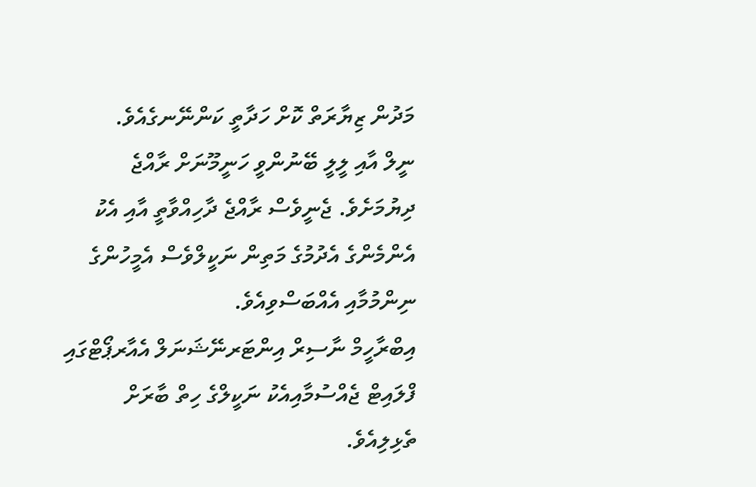މަދުން ޒިޔާރަތް ކޮށް ހަދާތީ ކަންނޭނގެއެވެ.
ނީލް އާއި ލީލީ ބޭނުންވީ ހަނީމޫނަށް ރާއްޖެ ދިޔުމަށެވެ. ޖެނީވެސް ރާއްޖެ ދާހިއްވާތީ އާއި އެކު އެންމެންގެ އެދުމުގެ މަތިން ނަކީލްވެސް އެމީހުންގެ ނިންމުމާއި އެއްބަސްވިއެވެ.
އިބްރާހީމް ނާސިރް އިންޓަރނޭޝަނަލް އެއާރޕޯޓްގައި ފްލައިޓް ޖެއްސުމާއިއެކު ނަކީލްގެ ހިތް ބާރަށް ތެޅިލިއެވެ.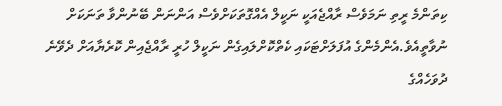ކިތަންމެ ރީތި ނަމަވެސް ރާއްޖެއަކީ ނަކީލް އެއްގޮތަކަށްވެސް އަންނަން ބޭނުންވާ ތަނަކަށް ނުވާތީއެވެ.އެންމެންގެ އުފަލަށްޓަކައި ކެތްކޮށްލައިގެން ނަކީލް ހުރީ ރާއްޖެއިން ކޮރެޔާއަށް ދެވޭނެ ދުވަހެއްގެ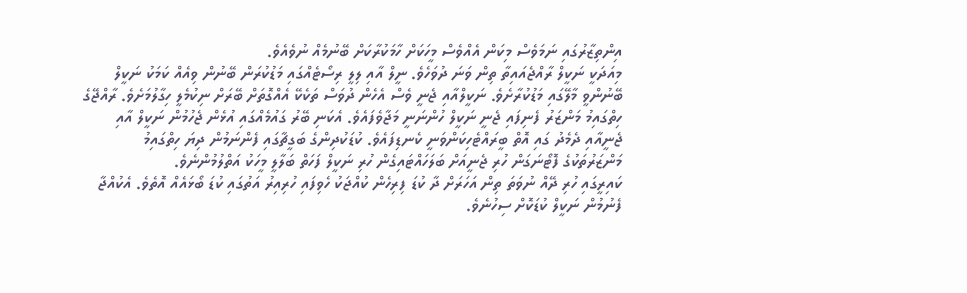އިންތިޒާރުގައި ނަމަވެސް މިކަން އެއްވެސް މީހަކަށް ހާމަކުރާކަށް ބޭނުމެއް ނުވެއެވެ.
މިއަދަކީ ނަކީލް ރާއްޖެއައިތާ ތިން ވަނަ ދުވަހެވެ. ނީލް އާއި ލިލީ ރިސޯޓެއްގައި މަޑުކުރަން ބޭނުން ވިއެއް ކަމަކު ނަކީލް ބޭނުންވީ މާލޭގައި މަޑުކުރާށެވެ. ނަކީލްއާއި ޖެނީ ވެސް އެހެން ދުވަސް ތަކެކޭ އެއްގޮތަށް ބޭރަށް ނިކުމެލީ ހިގާލުމަށެވެ. ރާއްޖޭގެ ހިތްގައިމު މަންޒަރު ފެނިފައި ޖެނީ ނަކީލް ހުންނަނީ މަޖާވެފައެވެ. އެކަނި ބޭރު ގައުމެއްގައި އުޅެން ޖެހުމުން ނަކީލް އާއި ޖެނީއާއި ދެމެދު ގައި އޮތް ބީރައްޓެހިކަންވަނީ ކެނޑިފައެވެ. ކުޑަކުދިންގެ ބަގީޗާގައި ފެންނަމުން ދިޔަ ހިތްގައިމު މަންޒަރުތަކުގެ ފޮޓޯނަގަން ހުރި ޖެނީއަށް ބަލަހައްޓައިގެން ހުރި ނަކީލް ފަހަތް ބަލާލީ މީހަކު އަތްލުމުންނެވެ.
ކައިރީގައި ހުރި ދޭއް ނުވަތަ ތިން އަހަރަށް ދާ ކުޑަ ފިރިހެން ކުއްޖަކު ހެވިފައި ހުރިއިރު އަތުގައި ކުޑަ ބޯޅައެއް އޮތެވެ. އެކުއްޖާ ފެނުމުން ނަކީލް ކުޑަކޮށް ސިހުނެވެ.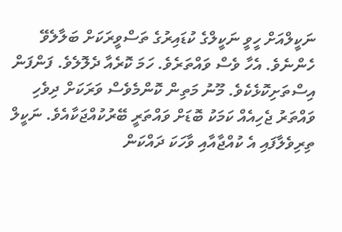ނަކީލްއަށް ހީވީ ނަކީލްގެ ކުޑައިރުގެ ތަސްވީރަކަށް ބަލާލެވޭ ހެންނެވެ. އެހާ ވެސް ވައްތަރެވެ. ހަމަ ކޮރެއާ ދެލޮލެވެ. ފަންފަން އިސްތަށިކޮޅެކެވެ. މޫނު މަތިން ކޮންމެވެސް ވަރަކަށް ދިވެހި ވައްތަރު ޖެހިއެއް ކަމަކު ބޮޑަށް ވައްތަރީ ބޭރުކުއްޖަކާއެވެ. ނަކީލް ތިރިވެލާފައި އެ ކުއްޖާއާއި ވާހަކަ ދައްކަން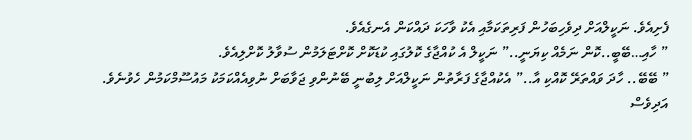ފެށިއެވެ. ނަކީލްއަށް ދިވެހިބަހުން ފަރިތަކަމާއި އެކު ވާހަކަ ދައްކަން އެނގެއެވެ.
” ހާއި…ބޭބީ..ކޮން ނަމެއް ކިޔަނީ..” ނަކީލް އެ ކުއްޖާގެ ކޮލުގައި ކުޑަކޮށް ކޮށްޓަލަމުން ސުވާލު ކޮށްލިއެވެ.
” ބޭބޭ.. ހާދަ ވައްތަރޭ ކޮއްކި އާ..” އެކުއްޖާގެ ފަރާތުން ނަކީލްއަށް ލިބުނީ ބޭނުންވި ޖަވާބަށް ނުވިއެއްކަމަކު މައުސޫމްކަމުން ހެވުނެވެ.  އަދިވެސް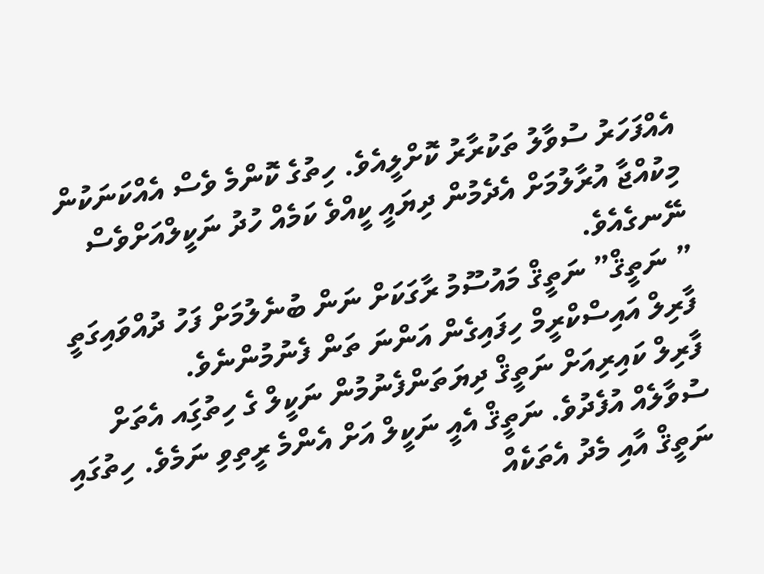އެއްފަހަރު ސުވާލު ތަކުރާރު ކޮށްލީއެވެ. ހިތުގެ ކޮންމެ ވެސް އެއްކަނަކުން މިކުއްޖާ އުރާލުމަށް އެދެމުން ދިޔައީ ކީއްވެ ކަމެއް ހުދު ނަކީލްއަށްވެސް ނޭނގެއެވެ.
” ނަތީޤް” ނަތީޤް މައުސޫމު ރާގަކަށް ނަން ބުނެލުމަށް ފަހު ދުއްވައިގަތީ  ފާރިލް އައިސްކްރީމް ހިފައިގެން އަންނަ ތަން ފެނުމުންނެވެ.
ފާރިލް ކައިރިއަށް ނަތީޤް ދިޔަތަންފެނުމުން ނަކީލް ގެ ހިތުގަިއ އެތަށް ސުވާލެއް އުފެދުވެ. ނަތީޤް އެއީ ނަކީލް އަށް އެންމެ ރީތިވި ނަމެވެ. ހިތުގައި ނަތީޤް އާއި މެދު އެތަކެއް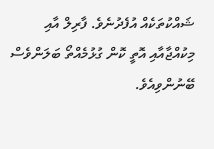ޝައްކުތަކެއް އުފެދުނެވެ. ފާރިލް އާއި މިކުއްޖާއާއި އޮތީ ކޮން ގުޅުމެއްތޯ ބަލަންވެސް ބޭނުންވިއެވެ.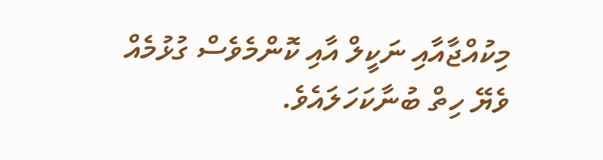މިކުއްޖާއާއި ނަކީލް އާއި ކޮންމެވެސް ގުޅުމެއް ވެޔޭ ހިތް ބުނާކަހަލައެވެ.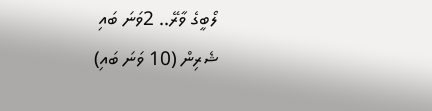ލޯބީގެ ވާރޭ.. 2ވަނަ ބައި
ޝެރިން (10 ވަނަ ބައި)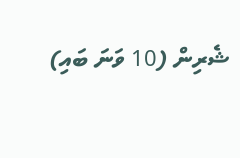ޝެރިން (10 ވަނަ ބައި)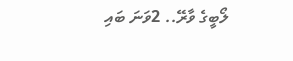ލޯބީގެ ވާރޭ.. 2ވަނަ ބައި